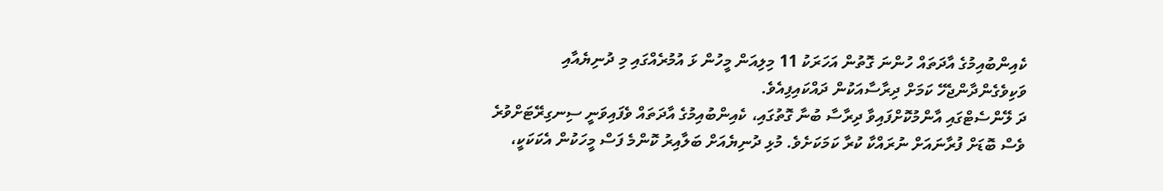ކެއިންބުއިމުގެ އާދަތައް ހުންނަ ގޮތުން އަހަރަކު 11 މިލިއަން މީހުން ޅަ އުމުރެއްގައި މި ދުނިޔެއާއި ވަކިވެގެންދާންޖެހޭ ކަމަށް ދިރާސާއަކުން ދައްކައިފިއެވެ.
ދަ ލޭންސެޓްގައި އާންމުކޮށްފައިވާ ދިރާސާ ބުނާ ގޮތުގައި، ކެއިންބުއިމުގެ އާދަތައް ވެފައިވަނީ ސިނގިރޭޓަށްވުރެ ވެސް ބޮޑަށް ފުރާނައަށް ނުރައްކާ ކުރާ ކަމަކަށެވެ. މުޅި ދުނިޔެއަށް ބަލާއިރު ކޮންމެ ފަސް މީހަކުން އެކަކަކީ،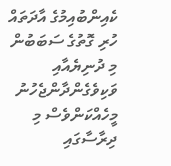ކެއިންބުއިމުގެ އާދަތައް ހުރި ގޮތުގެ ސަބަބުން މި ދުނިޔެއާއި ވަކިވެގެންދާންޖެހުނު މީހެއްކަންވެސް މި ދިރާސާގައި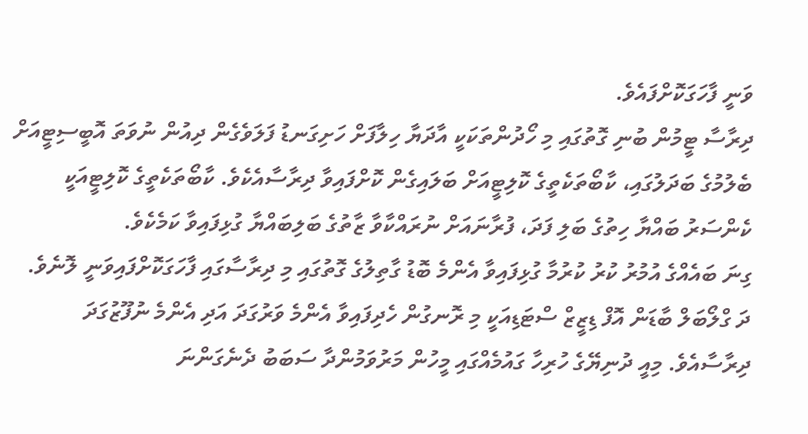ވަނީ ފާހަގަކޮށްފައެވެ.
ދިރާސާ ޓީމުން ބުނި ގޮތުގައި މި ހޯދުންތަކަކީ އާދަޔާ ހިލާފަށް ހަށިގަނޑު ފަލަވެގެން ދިއުން ނުވަތަ އޮބީސިޓީއަށް ބެލުމުގެ ބަދަލުގައި، ކާބޯތަކެތީގެ ކޮލިޓީއަށް ބަލައިގެން ކޮށްފައިވާ ދިރާސާއެކެވެ. ކާބޯތަކެތީގެ ކޮލިޓީއަކީ ކެންސަރު ބައްޔާ ހިތުގެ ބަލި ފަދަ، ފުރާނައަށް ނުރައްކާވާ ޒާތުގެ ބަލިބައްޔާ ގުޅިފައިވާ ކަމެކެވެ.
ގިނަ ބައެއްގެ އުމުރު ކުރު ކުރުމާ ގުޅިފައިވާ އެންމެ ބޮޑު ގާތިލުގެ ގޮތުގައި މި ދިރާސާގައި ފާހަގަކޮށްފައިވަނީ ލޮނެވެ.
ދަ ގްލޯބަލް ބާޑަން އޮފް ޑިޒީޒް ސްޓަޑިއަކީ މި ރޮނގުން ހެދިފައިވާ އެންމެ ވަރުގަދަ އަދި އެންމެ ނުފޫޒުގަދަ ދިރާސާއެވެ. މިއީ ދުނިޔޭގެ ހުރިހާ ގައުމެއްގައި މީހުން މަރުވަމުންދާ ސަބަބު ދެނެގަންނަ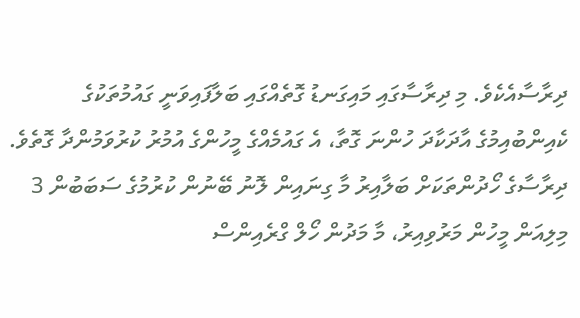ދިރާސާއެކެވެ. މި ދިރާސާގައި މައިގަނޑު ގޮތެއްގައި ބަލާފައިވަނީ ގައުމުތަކުގެ ކެއިންބުއިމުގެ އާދަކާދަ ހުންނަ ގޮތާ، އެ ގައުމެއްގެ މީހުންގެ އުމުރު ކުރުވަމުންދާ ގޮތެވެ.
ދިރާސާގެ ހޯދުންތަކަށް ބަލާއިރު މާ ގިނައިން ލޮނު ބޭނުން ކުރުމުގެ ސަބަބުން 3 މިލިއަން މީހުން މަރުވިއިރު، މާ މަދުން ހޯލް ގްރެއިންސް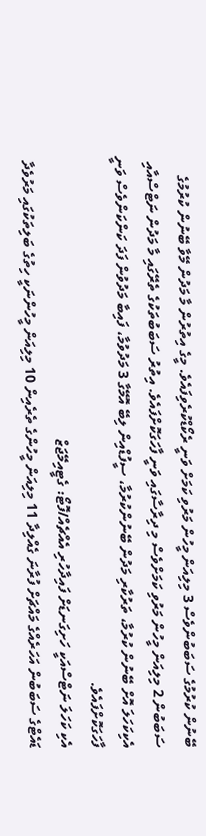ބޭނުން ކުރުމުގެ ސަބަބުންވެސް 3 މިލިއަން މީހުން މަރުވި ކަމަށް ވަނީ ރެކޯޑްކުރެވިފައެވެ. މީގެ އިތުރުން މާ މަދުން މޭވާ ބޭނުން ކުރުމުގެ ސަބަބުން 2 މިލިއަން މީހުން މަރުވި ކަމަށްވެސް މި ދިރާސާގައި ވަނީ ފާހަގަކޮށްފައެވެ. އިތުރު ސަބަބުތަކުގެ ތެރޭގައި މާ މަދުން ނަޓްސްއާއި އެކިކަހަލަ އޮށް ބޭނުން ކުރުމާ، ތަރުކާރި މަދުން ބޭނުންކުރުމާ، ސީފުޑްއިން ލިބޭ އޮމޭގާ 3 މަދުވުމާ، ފައިބާ މަދުވުން ފަދަ ކަންކަންވެސް ވަނީ ފާހަގަކޮށްފައެވެ.
އެކި ކަހަލަ ނަޓްސްއަކީ ހަށިގަނޑަށް ފައިދާހުރި އެއްޗެއް/ފޮޓޯ: ގެޓީއިމޭޖަޒް
ޑައެޓްގެ ސަބަބުން އަހަރެއްގެ މައްޗަށް ފުރާނަ ގެއްލިދާ 11 މިލިއަން މީހުންގެ ތެރެއިން 10 މިލިއަން މީހުންނަކީ ހިތުގެ ބަލިތަކުގައި މަރުވެދާ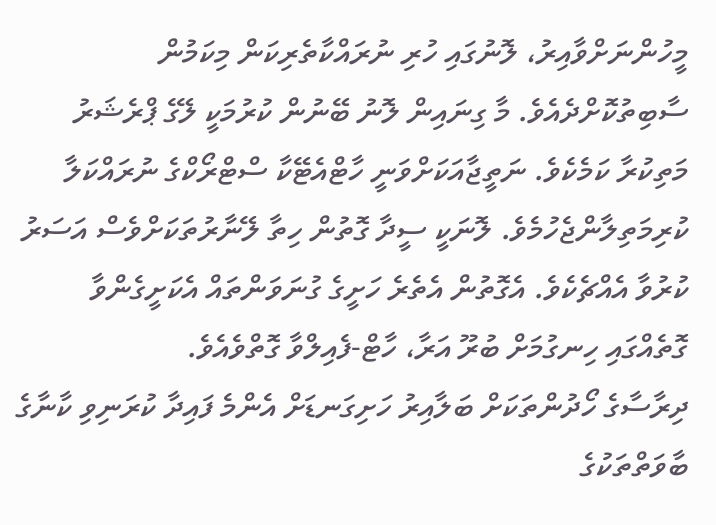މީހުންނަށްވާއިރު، ލޮނުގައި ހުރި ނުރައްކާތެރިކަން މިކަމުން ސާބިތުކޮށްދެއެވެ. މާ ގިނައިން ލޮނު ބޭނުން ކުރުމަކީ ލޭގެ ޕްރެޝަރު މަތިކުރާ ކަމެކެވެ. ނަތީޖާއަކަށްވަނީ ހާޓްއެޓޭކާ ސްޓްރޯކްގެ ނުރައްކަލާ ކުރިމަތިލާންޖެހުމެވެ. ލޮނަކީ ސީދާ ގޮތުން ހިތާ ލޭނާރުތަކަށްވެސް އަސަރު ކުރުވާ އެއްޗެކެވެ. އެގޮތުން އެތެރެ ހަށީގެ ގުނަވަންތައް އެކަށީގެންވާ ގޮތެއްގައި ހިނގުމަށް ބުރޫ އަރާ، ހާޓް-ފެއިލްވާ ގޮތްވެއެވެ.
ދިރާސާގެ ހޯދުންތަކަށް ބަލާއިރު ހަށިގަނޑަށް އެންމެ ފައިދާ ކުރަނިވި ކާނާގެ ބާވަތްތަކުގެ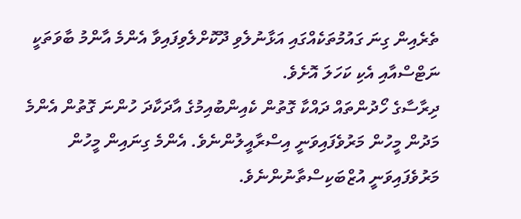ތެރެއިން ގިނަ ގައުމުތަކެއްގައި އަޅާނުލެވި ދޫކޮށްލެވިފައިވާ އެންމެ އާންމު ބާވަތަކީ ނަޓްސްއާއި އެކި ކަހަލަ އޮށެވެ.
ދިރާސާގެ ހޯދުންތައް ދައްކާ ގޮތުން ކެއިންބުއިމުގެ އާދަކާދަ ހުންނަ ގޮތުން އެންމެ މަދުން މީހުން މަރުވެފައިވަނީ އިސްރާއީލުންނެވެ. އެންމެ ގިނައިން މީހުން މަރުވެފައިވަނީ އުޒްބަކިސްތާނުންނެވެ.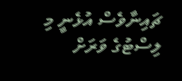ޗައިނާވެސް އުޅެނީ މި ލިސްޓުގެ ވަރަށް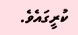ކުރީގައެވެ.